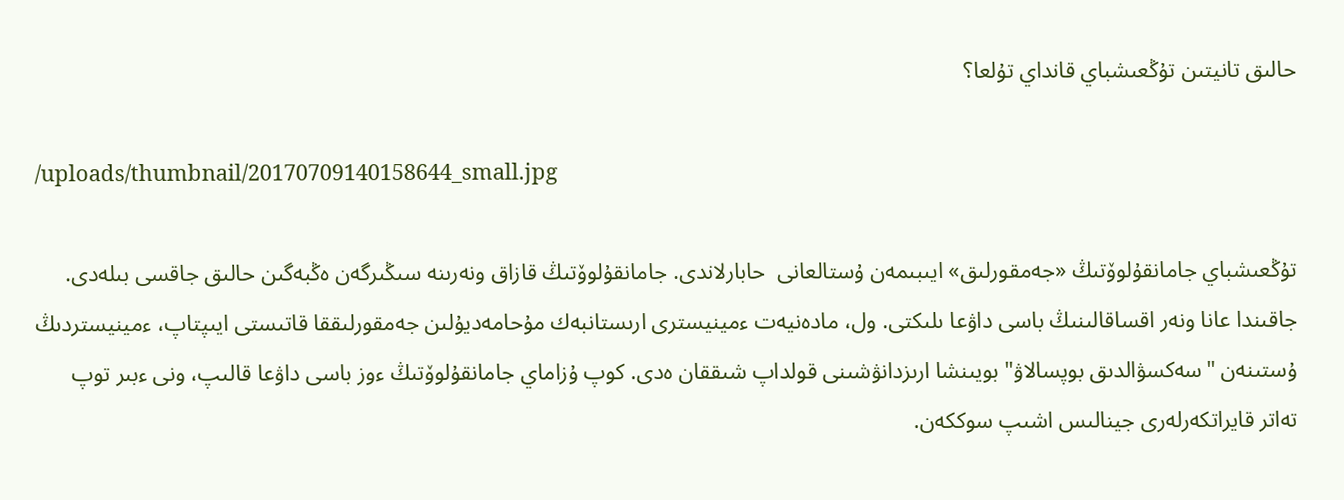حالىق تانيتىن تۇڭعىشباي قانداي تۇلعا؟

/uploads/thumbnail/20170709140158644_small.jpg

تۇڭعىشباي جامانقۇلوۆتىڭ «جەمقورلىق» ايىبىمەن ۇستالعانى  حابارلاندى. جامانقۇلوۆتىڭ قازاق ونەرىنە سىڭىرگەن ەڭبەگىن حالىق جاقسى بىلەدى. جاقىندا عانا ونەر اقساقالىنىڭ باسى داۋعا ىلىكتى. ول، مادەنيەت ءمينيسترى ارىستانبەك مۇحامەديۇلىن جەمقورلىققا قاتىستى ايىپتاپ، ءمينيستردىڭ ۇستىنەن "سەكسۋالدىق بوپسالاۋ" بويىنشا ارىزدانۋشىنى قولداپ شىققان ەدى. كوپ ۇزاماي جامانقۇلوۆتىڭ ءوز باسى داۋعا قالىپ، ونى ءبىر توپ تەاتر قايراتكەرلەرى جينالىس اشىپ سوككەن.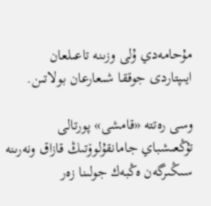مۇحامەدي ۇلى وزىنە تاعىلعان ايىپتاردى جوققا شىعارعان بولاتىن.

وسى رەتتە «قامشى» پورتالى تۇڭعىشباي جامانقۇلوۆتىڭ قازاق ونەرىنە سىڭىرگەن ەڭبەك جولىنا زەر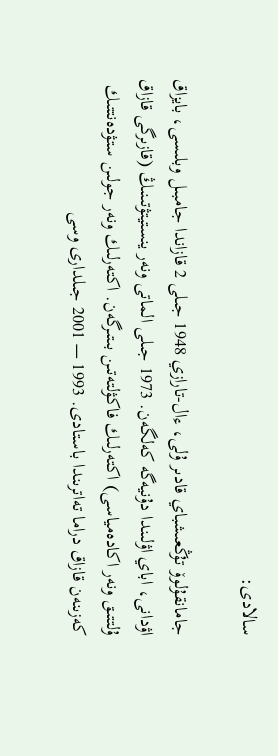سالادى:

جامانقۇلوۆ تۇڭعىشباي قادىر ۇلى، ءال-تارازي 1948 جىلى 2 قازاندا جامبىل وبلىسى، بايزاق اۋدانى، اباي اۋلىندا دۇنيەگە كەلگەن. 1973 جىلى الماتى ونەر ينستيتۋتىنىڭ (قازىرگى قازاق ۇلتتىق ونەر اكادەمياسى) اكتەرلىك فاكۋلتەتىن بىتىرگەن. اكتەرلىك ونەر جولىن ستۋدەنتتىك كەزىنەن قازاق دراما تەاترىندا باستادى. 1993 — 2001 جىلدارى وسى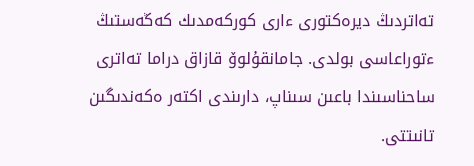تەاتردىڭ ديرەكتورى ءارى كوركەمدىك كەڭەستىڭ ءتوراعاسى بولدى. جامانقۇلوۆ قازاق دراما تەاترى ساحناسىندا باعىن سىناپ، دارىندى اكتەر ەكەندىگىن تانىتتى.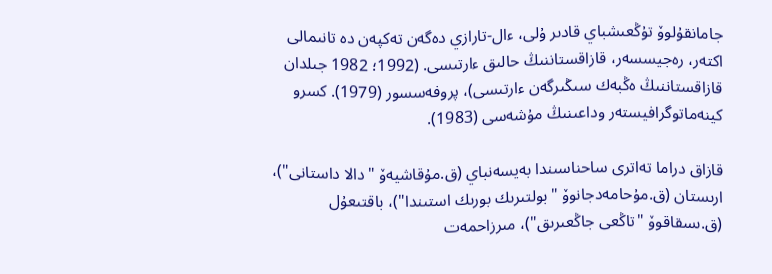جامانقۇلوۆ تۇڭعىشباي قادىر ۇلى، ءال-تارازي دەگەن تەكپەن دە تانىمالى اكتەر، رەجيسسەر، قازاقستاننىڭ حالىق ءارتىسى. (1992؛ 1982 جىلدان قازاقستاننىڭ ەڭبەك سىڭىرگەن ءارتىسى)، پروفەسسور (1979). كسرو كينەماتوگرافيستەر وداعىنىڭ مۇشەسى (1983).

قازاق دراما تەاترى ساحناسىندا بەيسەنباي (ق.مۇقاشيەۆ "دالا داستانى")، ارىستان (ق.مۇحامەدجانوۆ "بولتىرىك بورىك استىندا")، باقتىعۇل (ق.ىسقاقوۆ "تاڭعى جاڭعىرىق")، مىرزاحمەت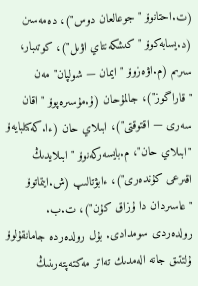(ت.احتانوۆ "جوعالعان دوس")، دەمەسىن (د.يسابەكوۆ "كىشكەنتاي اۋىل")، كوتىبار، سىرىم (م.اۋەزوۆ "ايمان — شولپان" مەن "قاراگوز")، جالمۇحان (ۇ.مۇسىرەپوۆ "اقان سەرى — اقتوقتى")، ابىلاي حان (ءا.كەكىلبايەۆ "ابىلاي حان"، م.بايسەركەنوۆ "ابىلايدىڭ اقىرعى كۇندەرى")، ءابۋتالىپ (ش.ايتماتوۆ "عاسىردان دا ۇزاق كۇن")، ت.ب. رولدەردى سومدادى. بۇل رولدەردە جامانقۇلوۆ ۇلتتىق جانە الەمدىك تەاتر مەكتەپتەرىنىڭ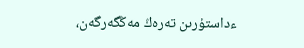ءداستۇرىن تەرەڭ مەڭگەرگەن،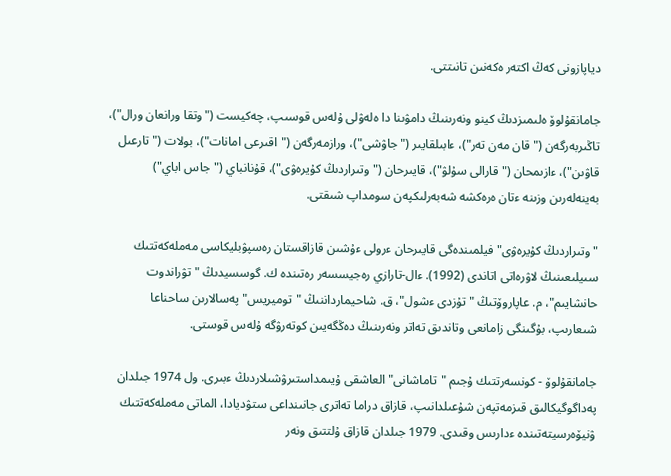دياپازونى كەڭ اكتەر ەكەنىن تانىتتى.

جامانقۇلوۆ ەلىمىزدىڭ كينو ونەرىنىڭ دامۋىنا دا ەلەۋلى ۇلەس قوسىپ، چەكيست ("وتقا ورانعان ورال")، تاڭىربەرگەن ("قان مەن تەر")، ءابىلقايىر ("جاۋشى")، ورازمەرگەن ("اقىرعى امانات")، بولات ("تارعىل قاۋىن")، ءازىمحان ("قارالى سۇلۋ")، قايىرحان ("وتىراردىڭ كۇيرەۋى")، قۇنانباي ("جاس اباي") بەينەلەرىن وزىنە ءتان ەرەكشە شەبەرلىكپەن سومداپ شىقتى.

"وتىراردىڭ كۇيرەۋى" فيلمىندەگى قايىرحان ءرولى ءۇشىن قازاقستان رەسپۋبليكاسى مەملەكەتتىك سىيلىعىنىڭ لاۋرەاتى اتاندى (1992). ءال-تارازي رەجيسسەر رەتىندە ك. گوسسيدىڭ "تۋراندوت حانشايىم"، م. عاپاروۆتىڭ "تۇزدى ءشول"، ق. شاحيمارداننىڭ "توميريس" پەسالارىن ساحناعا شىعارىپ، بۇگىنگى زامانعى وتاندىق تەاتر ونەرىنىڭ دەڭگەيىن كوتەرۋگە ۇلەس قوستى.

جامانقۇلوۆ - كونسەرتتىك ۇجىم "تاماشانى" العاشقى ۇيىمداستىرۋشىلاردىڭ ءبىرى. ول 1974 جىلدان پەداگوگيكالىق قىزمەتپەن شۇعىلدانىپ، قازاق دراما تەاترى جانىنداعى ستۋديادا، الماتى مەملەكەتتىك ۋنيۆەرسيتەتىندە ءدارىس وقىدى. 1979 جىلدان قازاق ۇلتتىق ونەر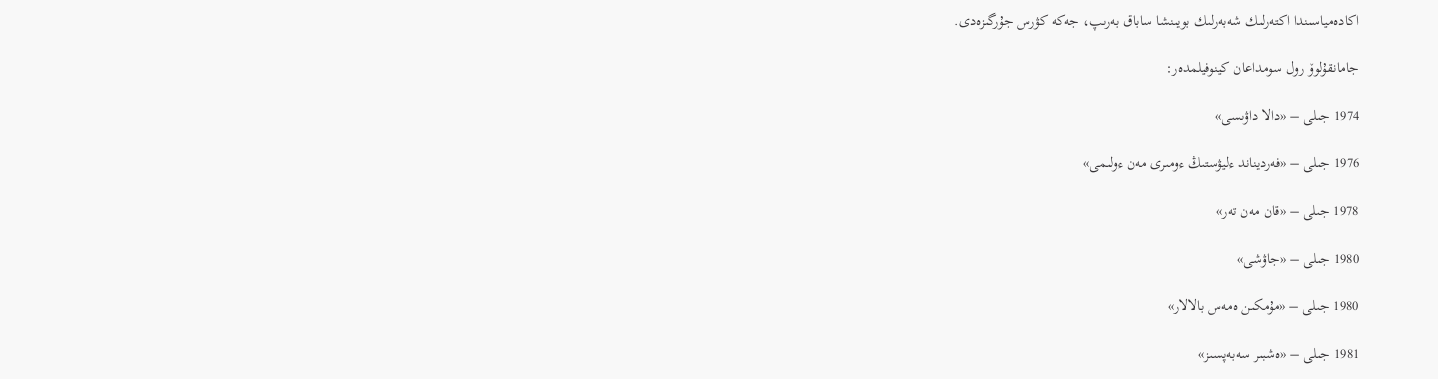اكادەمياسىندا اكتەرلىك شەبەرلىك بويىنشا ساباق بەرىپ، جەكە كۋرس جۇرگىزەدى.

جامانقۇلوۆ رول سومداعان كينوفيلمدەر:

1974 جىلى – «دالا داۋىسى»

1976 جىلى – «فەرديناند ءليۋستىڭ ءومىرى مەن ءولىمى»

1978 جىلى – «قان مەن تەر»

1980 جىلى – «جاۋشى»

1980 جىلى – «مۇمكىن ەمەس بالالار»

1981 جىلى – «ەشبىر سەبەپسىز»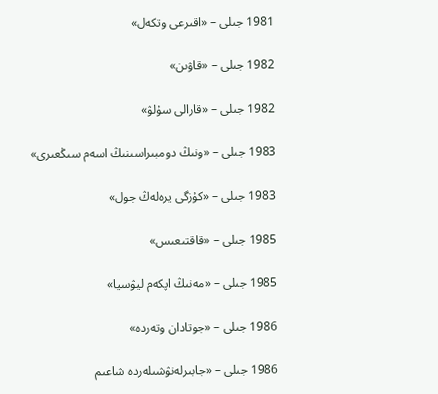1981 جىلى – «اقىرعى وتكەل»

1982 جىلى – «قاۋىن»

1982 جىلى – «قارالى سۇلۋ»

1983 جىلى – «ونىڭ دومبىراسىنىڭ اسەم سىڭعىرى»

1983 جىلى – «كۇزگى يرەلەڭ جول»

1985 جىلى – «قاقتىعىس»

1985 جىلى – «مەنىڭ اپكەم ليۋسيا»

1986 جىلى – «جوتادان وتەردە»

1986 جىلى – «جابىرلەنۋشىلەردە شاعىم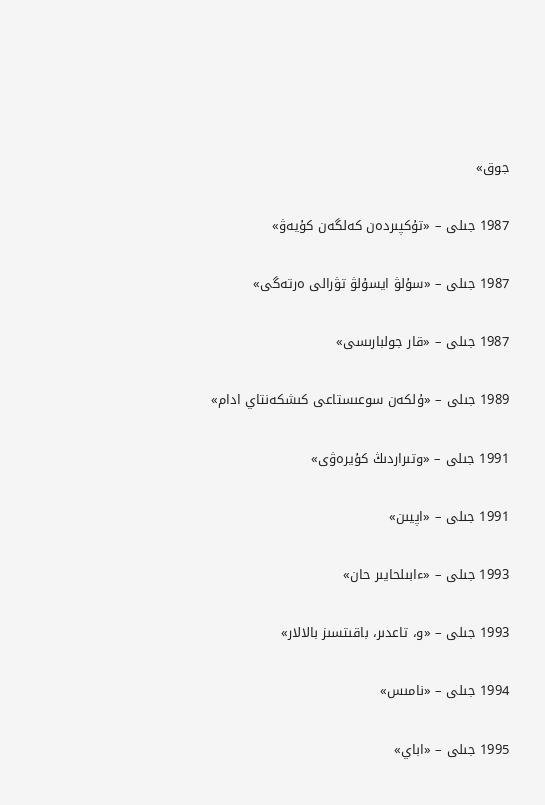جوق»

1987 جىلى – «تۇكپىردەن كەلگەن كۇيەۋ»

1987 جىلى – «سۇلۋ ايسۇلۋ تۋرالى ەرتەگى»

1987 جىلى – «قار جولبارىسى»

1989 جىلى – «ۇلكەن سوعىستاعى كىشكەنتاي ادام»

1991 جىلى – «وتىراردىڭ كۇيرەۋى»

1991 جىلى – «اپيىن»

1993 جىلى – «ءابىلحايىر حان»

1993 جىلى – «و، تاعدىر، باقىتسىز بالالار»

1994 جىلى – «نامىس»

1995 جىلى – «اباي»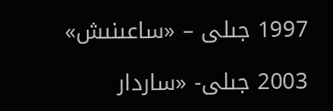1997 جىلى – «ساعىنىش»

2003 جىلى- «ساردار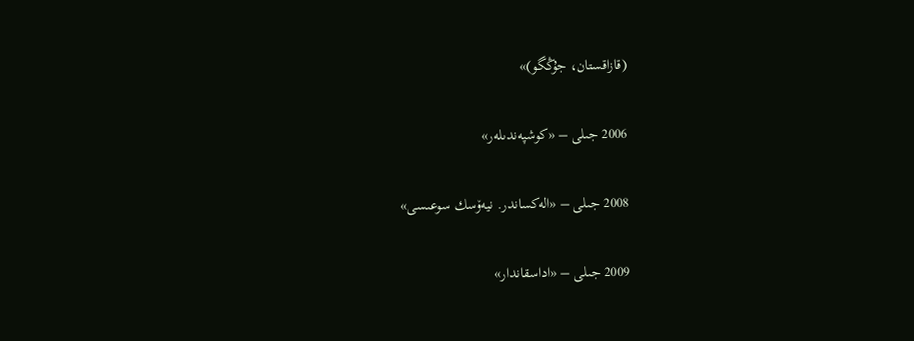(قازاقستان، جۇڭگو)»

2006 جىلى – «كوشپەندىلەر»

2008 جىلى – «الەكساندر. نيەۆسك سوعىسى»

2009 جىلى – «اداسقاندار»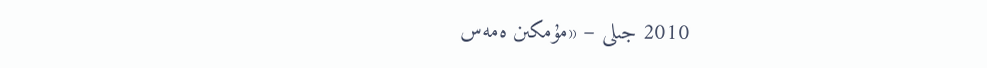2010 جىلى – «مۇمكىن ەمەس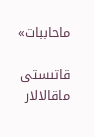ماحاببات»

قاتىستى ماقالالار